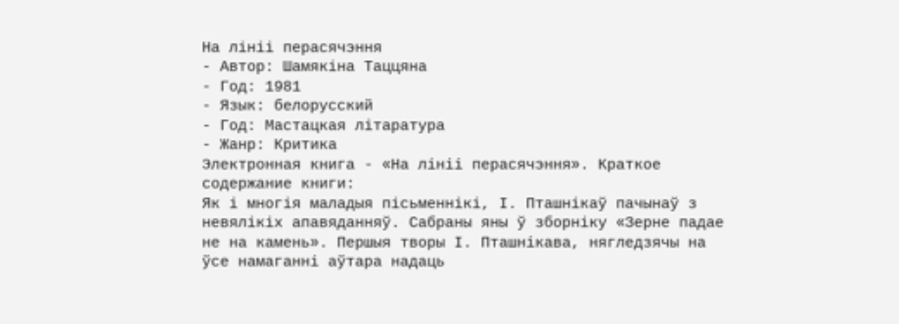На лініі перасячэння
- Автор: Шамякіна Таццяна
- Год: 1981
- Язык: белорусский
- Год: Мастацкая літаратура
- Жанр: Критика
Электронная книга - «На лініі перасячэння». Краткое содержание книги:
Як і многія маладыя пісьменнікі, І. Пташнікаў пачынаў з невялікіх апавяданняў. Сабраны яны ў зборніку «Зерне падае не на камень». Першыя творы І. Пташнікава, нягледзячы на ўсе намаганні аўтара надаць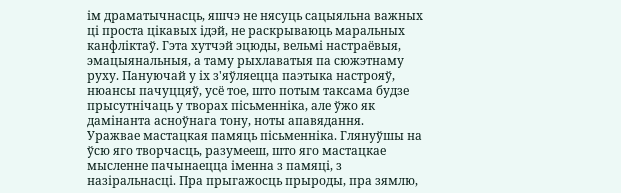ім драматычнасць, яшчэ не нясуць сацыяльна важных ці проста цікавых ідэй, не раскрываюць маральных канфліктаў. Гэта хутчэй эцюды, вельмі настраёвыя, эмацыянальныя, а таму рыхлаватыя па сюжэтнаму руху. Пануючай у іх з'яўляецца паэтыка настрояў, нюансы пачуццяў, усё тое, што потым таксама будзе прысутнічаць у творах пісьменніка, але ўжо як дамінанта асноўнага тону, ноты апавядання.
Уражвае мастацкая памяць пісьменніка. Глянуўшы на ўсю яго творчасць, разумееш, што яго мастацкае мысленне пачынаецца іменна з памяці, з назіральнасці. Пра прыгажосць прыроды, пра зямлю,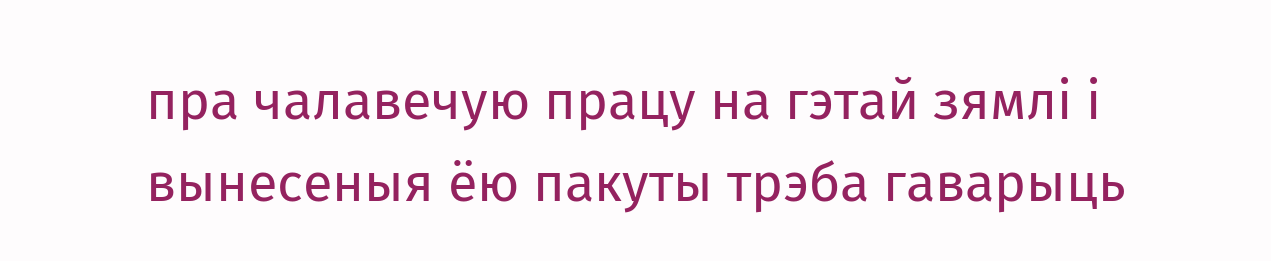пра чалавечую працу на гэтай зямлі і вынесеныя ёю пакуты трэба гаварыць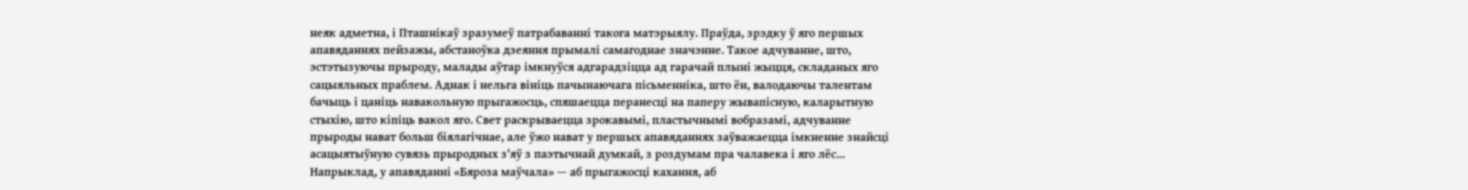неяк адметна, і Пташнікаў зразумеў патрабаванні такога матэрыялу. Праўда, зрэдку ў яго першых апавяданнях пейзажы, абстаноўка дзеяння прымалі самагоднае значэнне. Такое адчуванне, што, эстэтызуючы прыроду, малады аўтар імкнуўся адгарадзіцца ад гарачай плыні жыцця, складаных яго сацыяльных праблем. Аднак і нельга вініць пачынаючага пісьменніка, што ён, валодаючы талентам бачыць і цаніць навакольную прыгажосць, спяшаецца перанесці на паперу жывапісную, каларытную стыхію, што кіпіць вакол яго. Свет раскрываецца зрокавымі, пластычнымі вобразамі, адчуванне прыроды нават больш біялагічнае, але ўжо нават у першых апавяданнях заўважаецца імкненне знайсці асацыятыўную сувязь прыродных з'яў з паэтычнай думкай, з роздумам пра чалавека і яго лёс... Напрыклад, у апавяданні «Бяроза маўчала» — аб прыгажосці кахання, аб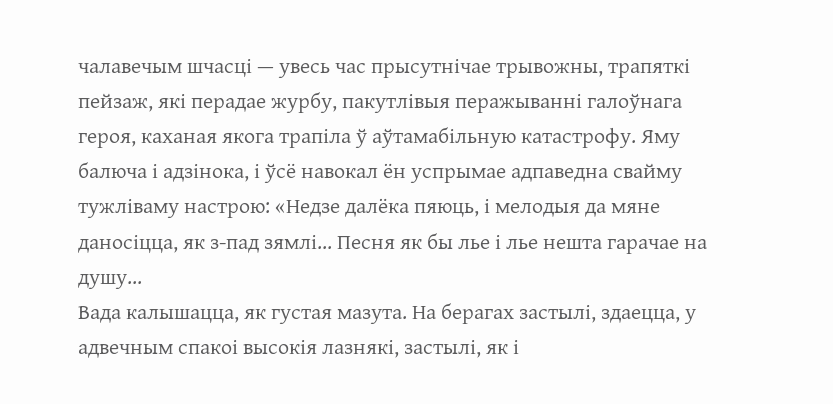чалавечым шчасці — увесь час прысутнічае трывожны, трапяткі пейзаж, які перадае журбу, пакутлівыя перажыванні галоўнага героя, каханая якога трапіла ў аўтамабільную катастрофу. Яму балюча і адзінока, і ўсё навокал ён успрымае адпаведна свайму тужліваму настрою: «Недзе далёка пяюць, і мелодыя да мяне даносіцца, як з-пад зямлі... Песня як бы лье і лье нешта гарачае на душу...
Вада калышацца, як густая мазута. На берагах застылі, здаецца, у адвечным спакоі высокія лазнякі, застылі, як і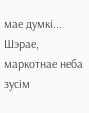мае думкі...
Шэрае, маркотнае неба зусім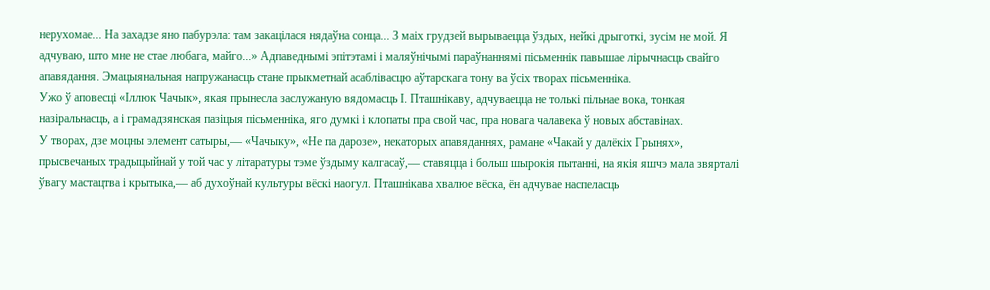нерухомае... На захадзе яно пабурэла: там закацілася нядаўна сонца... З маіх грудзей вырываецца ўздых, нейкі дрыготкі, зусім не мой. Я адчуваю, што мне не стае любага, майго...» Адпаведнымі эпітэтамі і маляўнічымі параўнаннямі пісьменнік павышае лірычнасць свайго апавядання. Эмацыянальная напружанасць стане прыкметнай асаблівасцю аўтарскага тону ва ўсіх творах пісьменніка.
Ужо ў аповесці «Іллюк Чачык», якая прынесла заслужаную вядомасць І. Пташнікаву, адчуваецца не толькі пільнае вока, тонкая назіральнасць, а і грамадзянская пазіцыя пісьменніка, яго думкі і клопаты пра свой час, пра новага чалавека ў новых абставінах.
У творах, дзе моцны элемент сатыры,— «Чачыку», «Не па дарозе», некаторых апавяданнях, рамане «Чакай у далёкіх Грынях», прысвечаных традыцыйнай у той час у літаратуры тэме ўздыму калгасаў,— ставяцца і больш шырокія пытанні, на якія яшчэ мала звярталі ўвагу мастацтва і крытыка,— аб духоўнай культуры вёскі наогул. Пташнікава хвалюе вёска, ён адчувае наспеласць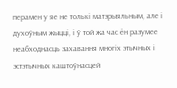перамен у яе не толькі матэрыяльным, але і духоўным жыцці, і ў той жа час ён разумее неабходнасць захавання многіх этычных і эстэтычных каштоўнасцей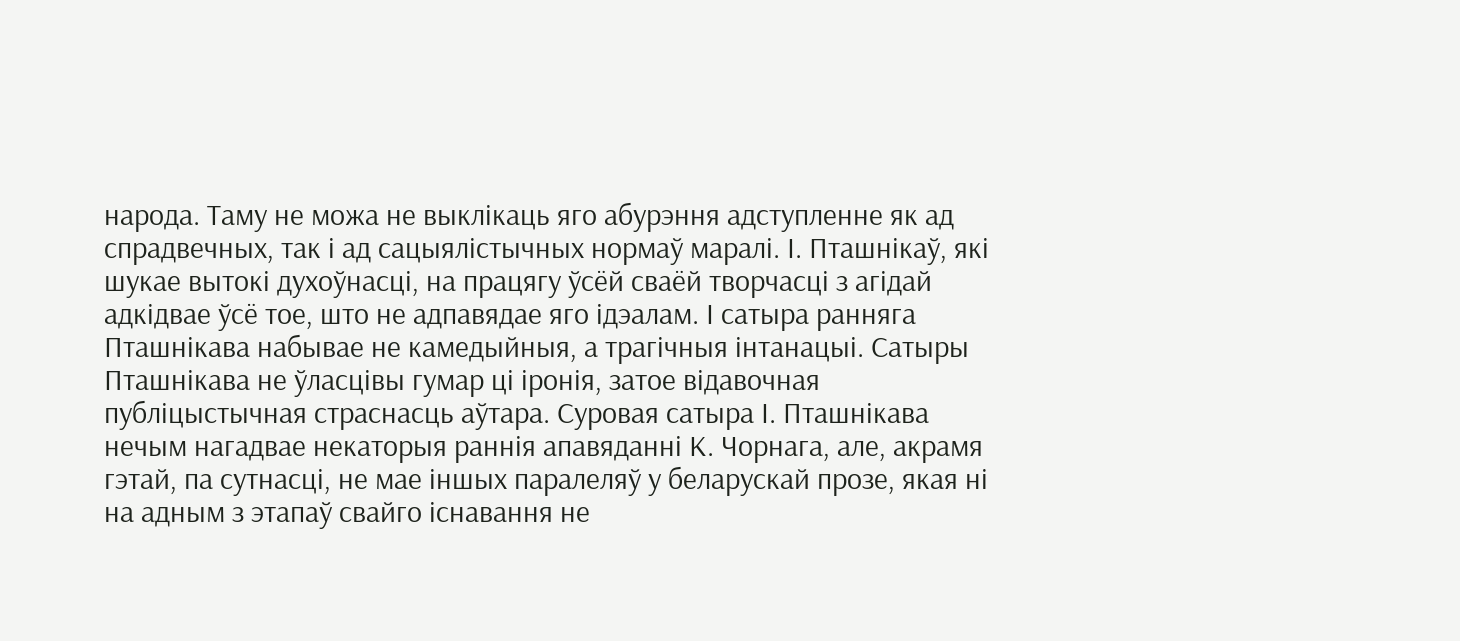народа. Таму не можа не выклікаць яго абурэння адступленне як ад спрадвечных, так і ад сацыялістычных нормаў маралі. І. Пташнікаў, які шукае вытокі духоўнасці, на працягу ўсёй сваёй творчасці з агідай адкідвае ўсё тое, што не адпавядае яго ідэалам. І сатыра ранняга Пташнікава набывае не камедыйныя, а трагічныя інтанацыі. Сатыры Пташнікава не ўласцівы гумар ці іронія, затое відавочная публіцыстычная страснасць аўтара. Суровая сатыра І. Пташнікава нечым нагадвае некаторыя раннія апавяданні К. Чорнага, але, акрамя гэтай, па сутнасці, не мае іншых паралеляў у беларускай прозе, якая ні на адным з этапаў свайго існавання не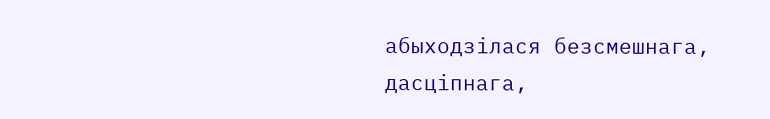абыходзілася безсмешнага, дасціпнага,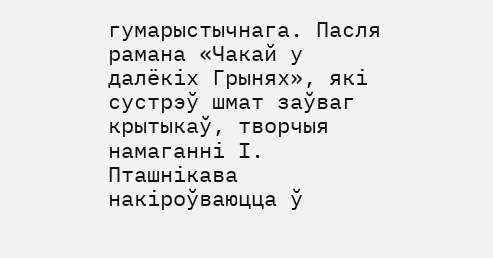гумарыстычнага. Пасля рамана «Чакай у далёкіх Грынях», які сустрэў шмат заўваг крытыкаў, творчыя намаганні І. Пташнікава накіроўваюцца ў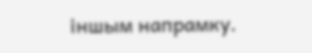іншым напрамку.